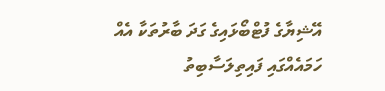އޭޝިޔާގެ ފުޓްބޯޅައިގެ ގަދަ ބާރުތަކާ އެއް ހަމައެއްގައި ފައިތިލަސާބިތު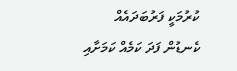ކުރުމަކީ ފަރުބަދައެއް ކެނޑުން ފަދަ ކަމެއް ކަމަށާއި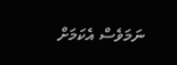ނަމަވެސް އެކަމަށް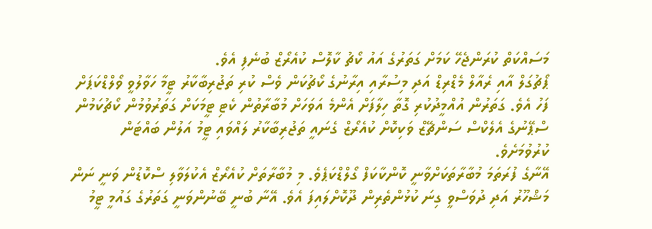މަސައްކަތް ކުރަންޖެހޭ ކަމަށް ގަތަރުގެ އައު ކޯޗު ކާލޮސް ކުއެރޯޒް ބުނެފި އެވެ.
ޕޯޗުގަލް އާއި ރެއާލް މެޑްރިޑް އަދި މިސުރާއި އިރާނުގެ ކޯޗުކަން ވެސް ކުރި ތަޖުރިބާކާރު ޓީމާ ހަވާލުވީ ވޯލްޑްކަޕަށް ފަހު އެވެ. ގަތަރުން އުއްމީދުކުރި ގޮތާ ހިލާފަށް އެންމެ އަވަހަށް މުބާރާތުން ކެޓި ޓީމަކަށް ގަތަރުވުމުން ކޯޗުކަމުން ސްޕޭނުގެ އެލެކްސް ސަންޗޭޒް ވަކިކޮށް ކުއެރޯޒް ގެނައީ ތަޖުރިބާކާރު ލައްވައި ޓީމު އަލުން ބައްޓަން ކުރުވުމަށެވެ.
އޭނާގެ ފުރަތަމަ މުބާރާތަކަށްވާނީ ކޮންކާކަފް ގޯލްޑްކަޕެވެ. މި މުބާރާތަށް ކުއެރޯޒް އެކުލަވާލި ސްކޮޑުން ވަނީ ނަން މަޝްހޫރު އަދި ދުވަސްވީ ގިނަ ކުޅުންތެރިން ދޫކޮށްލައިފަ އެވެ. އޭނާ ބުނީ ބޭނުންވަނީ ގަތަރުގެ ގައުމީ ޓީމު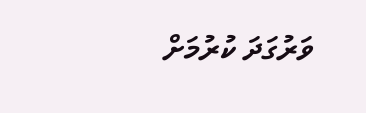ވަރުގަދަ ކުރުމަށް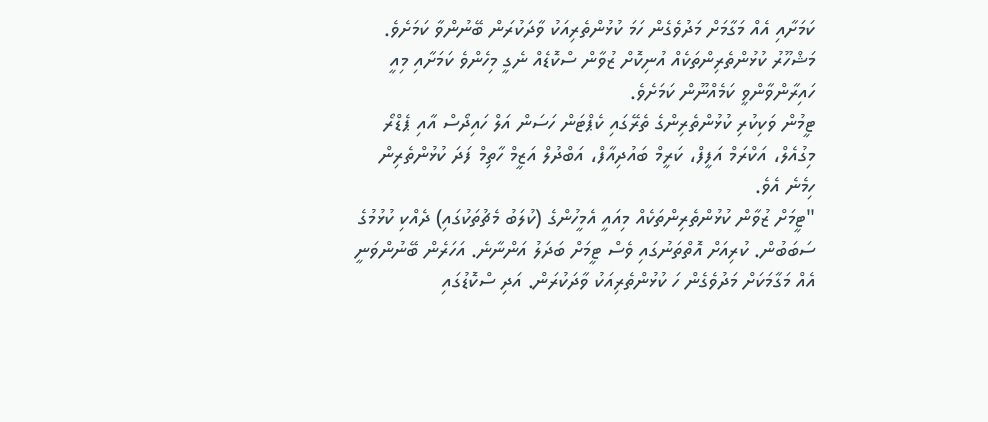ކަމަށާއި އެއް މަގާމަށް މަދުވެގެން ހަމަ ކުޅުންތެރިއަކު ވާދަކުރަން ބޭނުންވާ ކަމަށެވެ. މަޝްހޫރު ކުޅުންތެރިންތަކެއް އުނިކޮށް ޒުވާން ސްކޮޑެއް ނެގީ މިހެންވެ ކަމަށާއި މިއީ ހައިރާންވާންވީ ކަމެއްނޫން ކަމަށެވެ.
ޓީމުން ވަކިކުރި ކުޅުންތެރިންގެ ތެރޭގައި ކެޕްޓަން ހަސަން އަލް ހައިދޯސް އާއި ޕެޑްރޯ މިގުއެލް، އަކްރަމް އަފީފް، ކަރީމް ބައުދިއާފް، އަބްދުލް އަޒީމް ހާތިމް ފަދަ ކުޅުންތެރިން ހިމެނެ އެވެ.
"ޓީމަށް ޒުވާން ކުޅުންތެރިންތަކެއް މިއައީ އެމީހުންގެ (ކުލަބު މެޗުތަކުގައި) ދެއްކި ކުޅުމުގެ ސަބަބުން. ކުރިއަށް އޮތްތަނުގައި ވެސް ޓީމަށް ބަދަލު އަންނާނެ. އަހަރެން ބޭނުންވަނީ އެއް މަގާމަކަށް މަދުވެގެން ހަ ކުޅުންތެރިއަކު ވާދަކުރަން. އަދި ސްކޮޑުގައި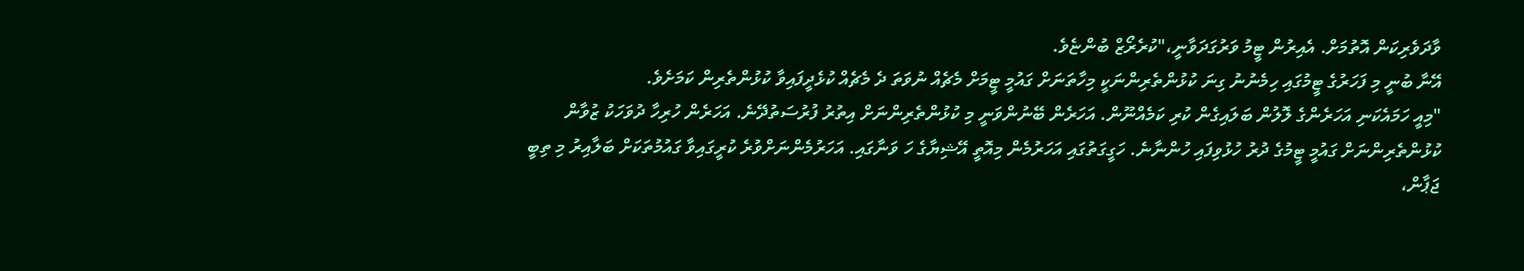ވާދަވެރިކަން އޮތުމަށް. އެއިރުން ޓީމު ވަރުގަދަވާނީ،"ކުރެރޯޒް ބުންޏެވެ.
އޭނާ ބުނީ މި ފަހަރުގެ ޓީމުގައި ހިމެނުނު ގިނަ ކުޅުންތެރިންނަކީ މިހާތަނަށް ގައުމީ ޓީމަށް މެޗެއް ނުވަތަ ދެ މެޗެއް ކުޅެދީފައިވާ ކުޅުންތެރިން ކަމަށެވެ.
"މިއީ ހަމައެކަނި އަހަރެންގެ ލޮލުން ބަލައިގެން ކުރި ކަމެއްނޫން. އަހަރެން ބޭނުންވަނީ މި ކުޅުންތެރިންނަށް އިތުރު ފުރުސަތުދޭނެ. އަހަރެން ހުރިހާ ދުވަހަކު ޒުވާން ކުޅުންތެރިންނަށް ގައުމީ ޓީމުގެ ދުރު ހުޅުވިފައި ހުންނާނެ. ހަގީގަތުގައި އަހަރުމެން މިއޮތީ އޭޝިޔާގެ ހަ ވަނާގައި. އަހަރުމެންނަށްވުރެ ކުރީގައިވާ ގައުމުތަކަށް ބަލާއިރު މި ތިބީ ޖަޕާން،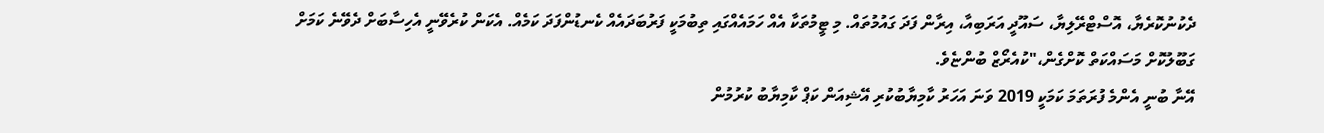ދެކުނުކޮރެޔާ، އޮސްޓްރޭލިޔާ، ސައޫދީ އަރަބިއާ، އިރާން ފަދަ ގައުމުތައް. މި ޓީމުތަކާ އެއް ހަމައެއްގައި ތިބުމަކީ ފަރުބަދައެއް ކެނޑުންފަދަ ކަމެއް. އެކަން ކުރެވޭނީ އެހިސާބަށް ދެވޭނެ ކަމަށް ގަބޫލުކޮށް މަސައްކަތް ކޮށްގެން،"ކުއެރޯޒް ބުންޏެވެ.
އޭނާ ބުނީ އެންމެ ފުރަތަމަ ކަމަކީ 2019 ވަނަ އަހަރު ކާމިޔާބުކުރި އޭޝިއަން ކަޕް ކާމިޔާބު ކުރުމުން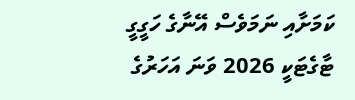ކަމަށާއި ނަމަވެސް އޭނާގެ ހަގީގީ ޓާގެޓަކީ 2026 ވަނަ އަހަރުގެ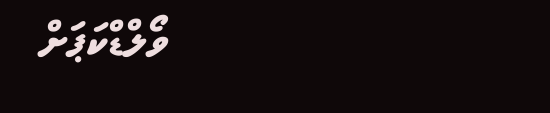ވޯލްޑްކަޕަށް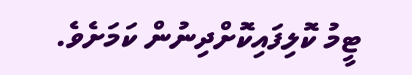ޓީމު ކޮލިފައިކޮށްދިނުން ކަމަށެވެ.